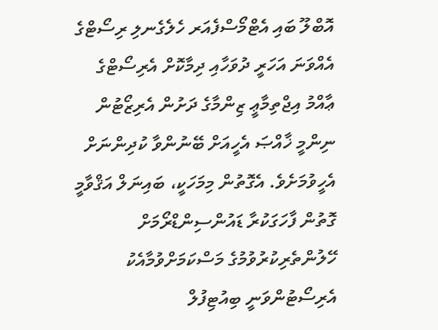އޮބްލޫ ބައި އެޓްމޯސްފެއަރ ހެލެގެނލި ރިސޯޓްގެ އެއްވަނަ އަހަރީ ދުވަހާއި ދިމާކޮށް އެރިސޯޓްގެ ޢާއްމު އިޖްތިމާޢީ ޒިންމާގެ ދަށުން އެރިޒޯޓުން ނިންމީ ޚާއްޞަ އެހީއަށް ބޭނުންވާ ކުދިންނަށް އެހީވުމަށެވެ. އެގޮތުން މިމަހަކީ، ބައިނަލް އަޤްވާމީ ގޮތުން ފާހަގަކުރާ ޑައުންސިންޑްރޯމަށް ހޭލުންތެރިކުރުވުމުގެ މަސްކަމަށްވުމާއެކު އެރިސޯޓުންވަނީ ބިއުޓިފުލް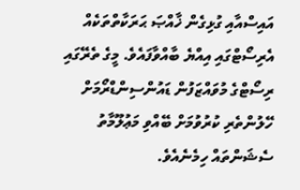އައިސްއާއި ގުޅިގެން ޚާއްޞަ ޙަރަކާތްތަކެއް އެރިސޯޓްގައި އިއްޔެ ބާއްވާފައެވެ. މީގެ ތެރޭގައި ރިސޯޓްގެ މުވައްޒަފުން ޑައުންސިންޑްރޯމަށް ހޭލުންތެރި ކުރުވުމަށް ބޭއްވި މަޢުލޫމާތު ސެޝަންތައް ހިމެނެއެވެ.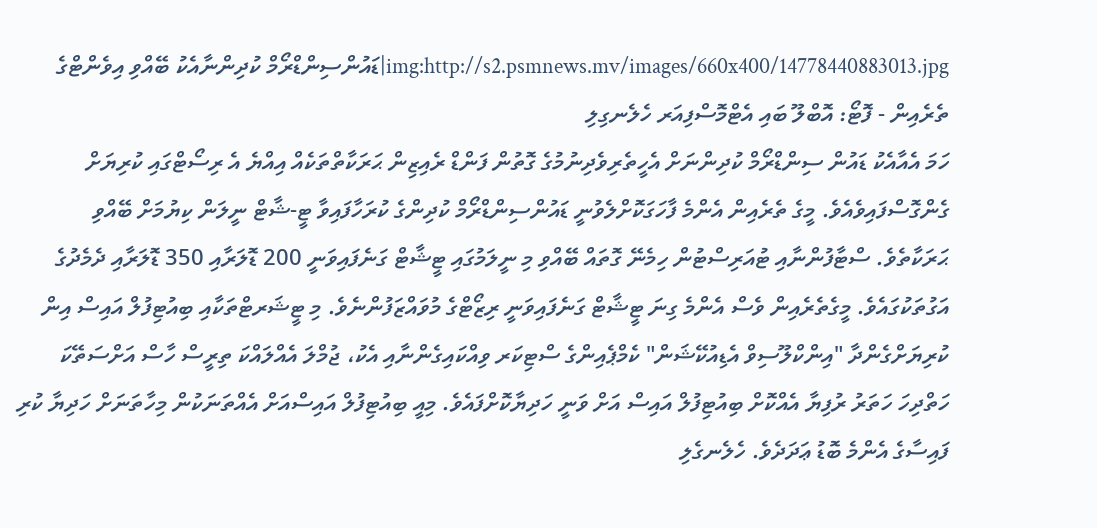img:http://s2.psmnews.mv/images/660x400/14778440883013.jpg|ޑައުންސިންޑްރޯމް ކުދިންނާއެކު ބޭއްވި އިވެންޓްގެ ތެރެއިން - ފޮޓޯ: އޮބްލޫ ބައި އެޓްމޮސްފިއަރ ހެލެނގިލި
ހަމަ އެއާއެކު ޑައުން ސިންޑްރޯމް ކުދިންނަށް އެހީތެރިވެދިނުމުގެ ގޮތުން ފަންޑް ރެއިޒިން ޙަރަކާތްތަކެއް އިއްޔެ އެ ރިސޯޓްގައި ކުރިޔަށް ގެންގޮސްފައިވެއެވެ. މީގެ ތެރެއިން އެންމެ ފާހަގަކޮށްލެވުނީ ޑައުންސިންޑްރޯމް ކުދިންގެ ކުރަހާފައިވާ ޓީ-ޝާޓް ނީލަން ކިޔުމަށް ބޭއްވި ޙަރަކާތެވެ. ސްޓާފުންނާއި ޓުއަރިސްޓުން ހިމެނޭ ގޮތައް ބޭއްވި މި ނީލަމުގައި ޓީޝާޓް ގަނެފައިވަނީ 200 ޑޮލަރާއި 350 ޑޮލަރާއި ދެމެދުގެ އަގުތަކުގައެވެ. މީގެތެރެއިން ވެސް އެންމެ ގިނަ ޓީޝާޓް ގަނެފައިވަނީ ރިޒޯޓްގެ މުވައްޒަފުންނެވެ. މި ޓީޝަރޓްތަކާއި ބިއުޓިފުލް އައިސް އިން ކުރިޔަށްގެންދާ "އިންކްލޫސިވް އެޑިއުކޭޝަން" ކެމްޕެއިންގެ ސްޓިކަރ ވިއްކައިގެންނާއި އެކު، ޖުމްލަ އެއްލައްކަ ތިރީސް ހާސް އަށްސަތޭކަ ހަތްދިހަ ހަތަރު ރުފިޔާ އެއްކޮށް ބިއުޓިފުލް އައިސް އަށް ވަނީ ހަދިޔާކޮށްފައެވެ. މިއީ ބިއުޓިފުލް އައިސްއަށް އެއްތަނަކުން މިހާތަނަށް ހަދިޔާ ކުރި ފައިސާގެ އެންމެ ބޮޑު ޢަދަދެވެ. ހެލެނގެލި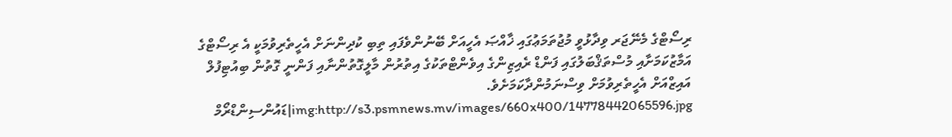ރިސޯޓްގެ މެނޭޖަރ ވިދާޅުވީ މުޖުތަމަޢުގައި ޚާއްޞަ އެހީއަށް ބޭނުންވެފައި ތިބި ކުދިންނަށް އެހީތެރިވުމަކީ އެ ރިސޯޓްގެ އަމާޒުކަމަށާއި މުސްތަޤްބަލުގައި ފަންޑް ރެއިޒިންގެ އިވެންޓްތަކުގެ އިތުރުން މާލީގޮތުންނާއި ފަންނީ ގޮތުން ބިއުޓިފުލް އައިޒްއަށް އެހީތެރިވުމަށް ވިސްނަމުންދާކަމަށެވެ. img:http://s3.psmnews.mv/images/660x400/14778442065596.jpg|ޑައުންސިންޑްރޯމް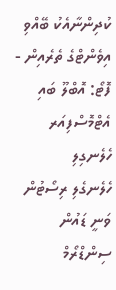ކުދިންނާއެކު ބޭއްވި އިވެންޓްގެ ތެރެއިން - ފޮޓޯ: އޮބްލޫ ބައި އެޓްމޮސްފިއަރ ހެލެނގިލި
ހެލެނގެލި ރިސޯޓުން ވަނީ ޑައުން ސިންޑްރޯމް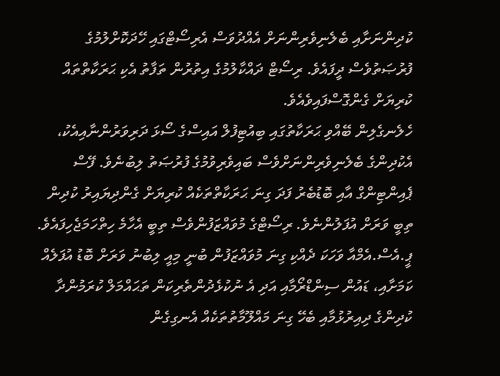ކުދިންނަށާއި ބެލެނިވެރިންނަށް އެއްދުވަސް އެރިސޯޓްގައި ހޭދަކޮށްލުމުގެ ފުރުޞަތުވެސް ދީފައެވެ. ރިސޯޓް ދައްކާލުމުގެ އިތުރުން ތަފާތު އެކި ޙަރަކާތްތައް ކުރިޔަށް ގެންގޮސްފައިވެއެވެ.
ހެލެނގެލިން ބޭއްވި ޙަރަކާތުގައި ބިއުޓިފުލް އައިސްގެ ސޯޅަ ދަރިވަރުންނާއިއެކު، އެކުދިންގެ ބެލެނިވެރިންނަށްވެސް ބައިވެރިވުމުގެ ފުރުޞަތު ލިބުނެވެ. ފޭސް ޕެއިންޓިންގް އާއި ބޮޑުބެރު ފަދަ ގިނަ ޙަރަކާތްތަކެއް ކުރިޔަށް ގެންދިޔައިރު ކުދިން ތިބީ ވަރަށް އުފަލުންނެވެ. ރިސޯޓްގެ މުވައްޒަފުންވެސް ތިބީ އެހާމެ ހިތްހަމަޖެހިފައެވެ. ޕީ.އެސް.އެމްއާ ވަހަކަ ދެއްކި ގިނަ މުވައްޒަފުން ބުނީ މިއީ ލިބުނު ވަރަށް ބޮޑު އުފަލެއް ކަމަށާއި، ޑައުން ސިންޑްރޯމާއި އަދި އެ ނުކުޅެދުންތެރިކަން ތަޙައްމަލް ކުރަމުންދާ ކުދިންގެ ދިއިރުޅުމާއި ބެހޭ ގިނަ މައްލޫމާތުތަކެއް އެނގިގެން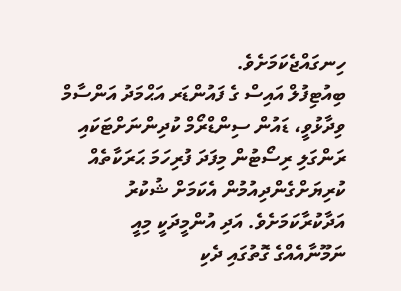ހިނގައްޖެކަމަށެވެ.
ބިއުޓިފުލް އައިސް ގެ ފައުންޑަރ އަޙްމަދު އަންސާމް ވިދާޅުވީ، ޑައުން ސިންޑްރޯމް ކުދިންނަށްޓަކައި ރަންގަލި ރިސޯޓުން މިފަދަ ފުރިހަމަ ޙަރަކާތެއް ކުރިޔަށްގެންދިއުމުން އެކަމަށް ޝުކުރު އަދާކުރާކަމަށެވެ. އަދި އުންމީދަކީ މިއީ ނަމޫނާއެއްގެ ގޮތުގައި ދެކި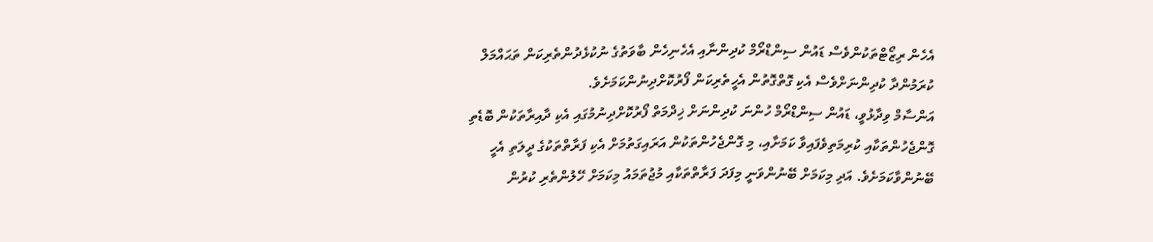އެހެން ރިޒޯޓްތަކުންވެސް ޑައުން ސިންޑްރޯމް ކުދިންނާއި އެހެނިހެން ބާވަތުގެ ނުކުޅެދުންތެރިކަން ތަޙައްމަލް ކުރަމުންދާ ކުދިންނަށްވެސް އެކި ގޮތްގޮތުން އެހީތެރިކަން ފޯރުކޮށްދިނުންކަމަށެވެ.
އަންސާމް ވިދާޅުވީ، ޑައުން ސިންޑްރޯމް ހުންނަ ކުދިންނަށް ޚިދްމަތް ފޯރުކޮށްދިނުމުގައި އެކި ދާއިރާތަކުން ބޮޑެތި ގޮންޖެހުންތަކާއި ކުރިމަތިވެފައިވާ ކަމަށާއި، މި ގޮންޖެހުންތަކުން އަރައިގަތުމަށް އެކި ފަރާތްތަކުގެ ދީލަތި އެހީ ބޭނުންވާކަމަށެވެ. އަދި މިކަމަށް ބޭނުންވަނީ މިފަދަ ފަރާތްތަކާއި މުޖުތަމައު މިކަމަށް ހޭލުންތެރި ކުރުން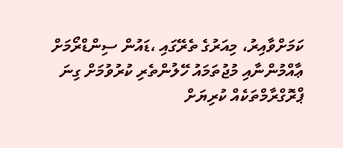ކަމަށްވާއިރު، މިއަރުގެ ތެރޭގައި ،ޑައުން ސިންޑްރޯމަށް ޢާއްމުންނާއި މުޖުތަމައު ހޭލުންތެރި ކުރުވުމަށް ގިނަ ޕްރޮގްރާމްތަކެއް ކުރިޔަށް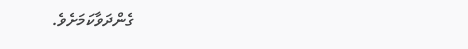ގެންދަވާކަމަށެވެ.